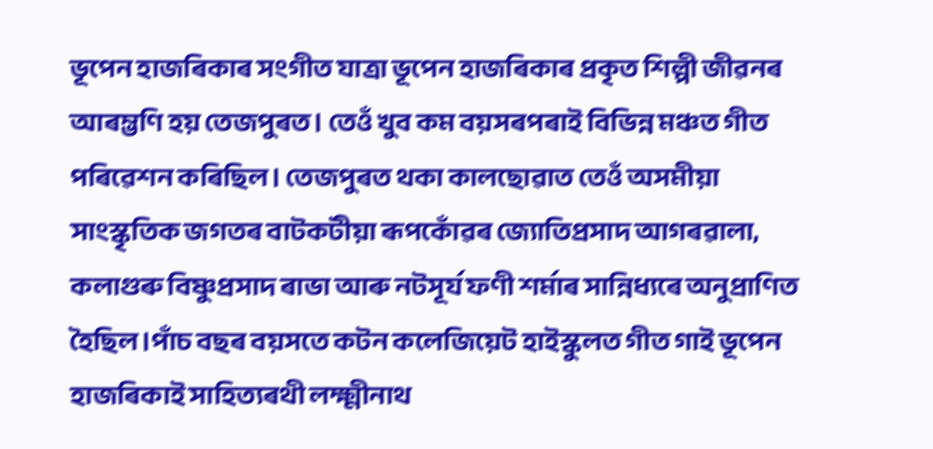ভূপেন হাজৰিকাৰ সংগীত যাত্ৰা ভূপেন হাজৰিকাৰ প্রকৃত শিল্পী জীৱনৰ আৰম্ভণি হয় তেজপুৰত। তেওঁ খুব কম বয়সৰপৰাই বিভিন্ন মঞ্চত গীত পৰিৱেশন কৰিছিল। তেজপুৰত থকা কালছোৱাত তেওঁ অসমীয়া সাংস্কৃতিক জগতৰ বাটকটীয়া ৰূপকোঁৱৰ জ্যোতিপ্ৰসাদ আগৰৱালা, কলাগুৰু বিষ্ণুপ্ৰসাদ ৰাভা আৰু নটসূর্য ফণী শৰ্মাৰ সান্নিধ্যৰে অনুপ্রাণিত হৈছিল।পাঁচ বছৰ বয়সতে কটন কলেজিয়েট হাইস্কুলত গীত গাই ভূপেন হাজৰিকাই সাহিত্যৰথী লক্ষ্মীনাথ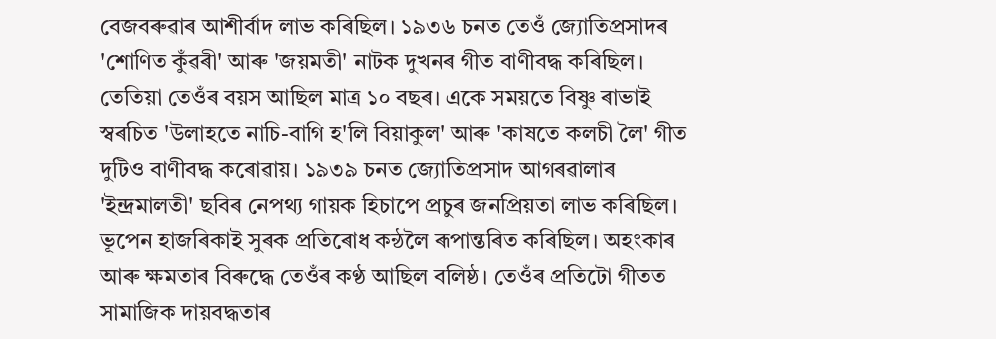বেজবৰুৱাৰ আশীৰ্বাদ লাভ কৰিছিল। ১৯৩৬ চনত তেওঁ জ্যোতিপ্ৰসাদৰ 'শোণিত কুঁৱৰী' আৰু 'জয়মতী' নাটক দুখনৰ গীত বাণীবদ্ধ কৰিছিল। তেতিয়া তেওঁৰ বয়স আছিল মাত্ৰ ১০ বছৰ। একে সময়তে বিষ্ণু ৰাভাই স্বৰচিত 'উলাহতে নাচি-বাগি হ'লি বিয়াকুল' আৰু 'কাষতে কলচী লৈ' গীত দুটিও বাণীবদ্ধ কৰোৱায়। ১৯৩৯ চনত জ্যোতিপ্রসাদ আগৰৱালাৰ 'ইন্দ্ৰমালতী' ছবিৰ নেপথ্য গায়ক হিচাপে প্ৰচুৰ জনপ্রিয়তা লাভ কৰিছিল। ভূপেন হাজৰিকাই সুৰক প্ৰতিৰোধ কন্ঠলৈ ৰূপান্তৰিত কৰিছিল। অহংকাৰ আৰু ক্ষমতাৰ বিৰুদ্ধে তেওঁৰ কণ্ঠ আছিল বলিষ্ঠ। তেওঁৰ প্ৰতিটো গীতত সামাজিক দায়বদ্ধতাৰ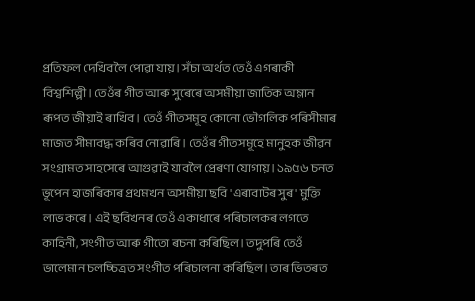প্ৰতিফল দেখিবলৈ পোৱা যায়। সঁচা অৰ্থত তেওঁ এগৰাকী বিশ্বশিল্পী। তেওঁৰ গীত আৰু সুৰেৰে অসমীয়া জাতিক অম্লান ৰূপত জীয়াই ৰাখিব। তেওঁ গীতসমূহ কোনো ভৌগলিক পৰিসীমাৰ মাজত সীমাবদ্ধ কৰিব নোৱাৰি। তেওঁৰ গীতসমূহে মানুহক জীৱন সংগ্ৰামত সাহসেৰে আগুৱাই যাবলৈ প্ৰেৰণা যোগায়। ১৯৫৬ চনত ভূপেন হাজৰিকাৰ প্রথমখন অসমীয়া ছবি 'এৰাবাটৰ সুৰ' মুক্তি লাভ কৰে। এই ছবিখনৰ তেওঁ একাধাৰে পৰিচালকৰ লগতে কাহিনী, সংগীত আৰু গীতো ৰচনা কৰিছিল। তদুপৰি তেওঁ ভালেমান চলচ্চিত্ৰত সংগীত পৰিচালনা কৰিছিল। তাৰ ভিতৰত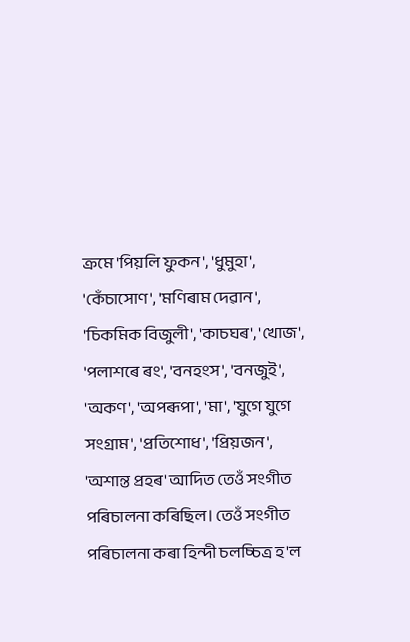ক্রমে 'পিয়লি ফুকন', 'ধুমুহা', 'কেঁচাসোণ', 'মণিৰাম দেৱান', 'চিকমিক বিজুলী', 'কাচঘৰ', 'খোজ', 'পলাশৰে ৰং', 'বনহংস', 'বনজুই', 'অকণ', 'অপৰূপা', 'মা', 'যুগে যুগে সংগ্রাম', 'প্রতিশোধ', 'প্রিয়জন', 'অশান্ত প্ৰহৰ' আদিত তেওঁ সংগীত পৰিচালনা কৰিছিল। তেওঁ সংগীত পৰিচালনা কৰা হিন্দী চলচ্চিত্র হ'ল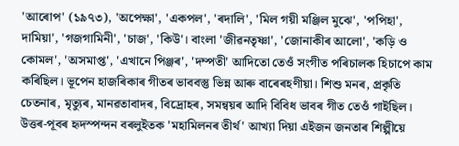'আৰোপ' (১৯৭৩), 'অপেক্ষা', 'একপল', 'ৰদালি', 'মিল গয়ী মঞ্জিল মুঝে', 'পপিহা', দামিয়া', 'গজগামিনী', 'চাজ', 'কিউ'। বাংলা 'জীৱনতৃষ্ণা', 'জোনাকীৰ আলো', 'কড়ি ও কোমল', 'অসমাপ্ত', 'এখানে পিঞ্জৰ', 'দম্পতী' আদিতো তেওঁ সংগীত পৰিচালক হিচাপে কাম কৰিছিল। ভূপেন হাজৰিকাৰ গীতৰ ভাববস্তু ভিন্ন আৰু বাৰেৰহণীয়া। শিশু মনৰ, প্ৰকৃতি চেতনাৰ, মৃত্যুৰ, মানৱতাবাদৰ, বিদ্ৰোহৰ, সমন্বয়ৰ আদি বিবিধ ভাবৰ গীত তেওঁ গাইছিল। উত্তৰ-পূবৰ হৃদস্পন্দন বৰলুইতক 'মহামিলনৰ তীর্থ' আখ্যা দিয়া এইজন জনতাৰ শিল্পীয়ে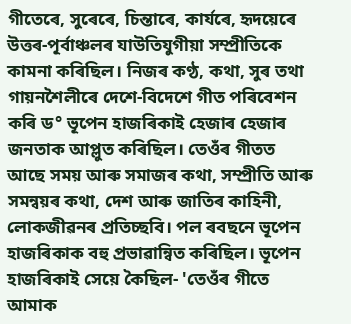গীতেৰে, সুৰেৰে, চিন্তাৰে, কাৰ্যৰে, হৃদয়েৰে উত্তৰ-পূৰ্বাঞ্চলৰ যাউতিযুগীয়া সম্প্রীতিকে কামনা কৰিছিল। নিজৰ কণ্ঠ, কথা, সুৰ তথা গায়নশৈলীৰে দেশে-বিদেশে গীত পৰিবেশন কৰি ড° ভূপেন হাজৰিকাই হেজাৰ হেজাৰ জনতাক আপ্লুত কৰিছিল। তেওঁৰ গীতত আছে সময় আৰু সমাজৰ কথা, সম্প্রীতি আৰু সমন্বয়ৰ কথা, দেশ আৰু জাতিৰ কাহিনী, লোকজীৱনৰ প্রতিচ্ছবি। পল ৰবছনে ভূপেন হাজৰিকাক বহু প্ৰভাৱান্বিত কৰিছিল। ভূপেন হাজৰিকাই সেয়ে কৈছিল- 'তেওঁৰ গীতে আমাক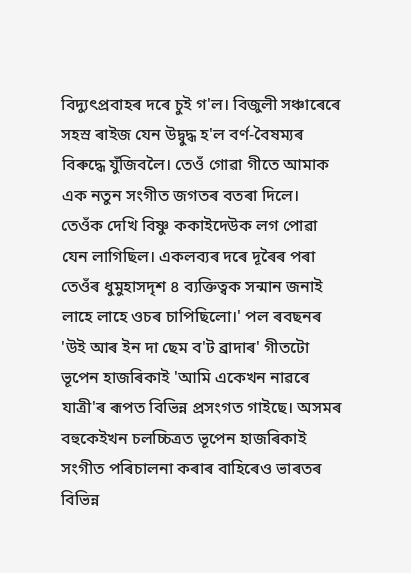বিদ্যুৎপ্রবাহৰ দৰে চুই গ'ল। বিজুলী সঞ্চাৰেৰে সহস্ৰ ৰাইজ যেন উদ্বুদ্ধ হ'ল বৰ্ণ-বৈষম্যৰ বিৰুদ্ধে যুঁজিবলৈ। তেওঁ গোৱা গীতে আমাক এক নতুন সংগীত জগতৰ বতৰা দিলে। তেওঁক দেখি বিষ্ণু ককাইদেউক লগ পোৱা যেন লাগিছিল। একলব্যৰ দৰে দূৰৈৰ পৰা তেওঁৰ ধুমুহাসদৃশ ৪ ব্যক্তিত্বক সন্মান জনাই লাহে লাহে ওচৰ চাপিছিলো।' পল ৰবছনৰ 'উই আৰ ইন দা ছেম ব'ট ব্ৰাদাৰ' গীতটো ভূপেন হাজৰিকাই 'আমি একেখন নাৱৰে যাত্রী'ৰ ৰূপত বিভিন্ন প্রসংগত গাইছে। অসমৰ বহুকেইখন চলচ্চিত্ৰত ভূপেন হাজৰিকাই সংগীত পৰিচালনা কৰাৰ বাহিৰেও ভাৰতৰ বিভিন্ন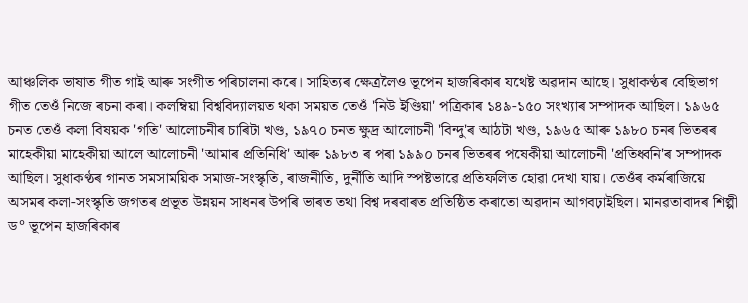আঞ্চলিক ভাষাত গীত গাই আৰু সংগীত পৰিচালনা কৰে। সাহিত্যৰ ক্ষেত্ৰলৈও ভূপেন হাজৰিকাৰ যথেষ্ট অৱদান আছে। সুধাকণ্ঠৰ বেছিভাগ গীত তেওঁ নিজে ৰচনা কৰা। কলম্বিয়া বিশ্ববিদ্যালয়ত থকা সময়ত তেওঁ 'নিউ ইণ্ডিয়া' পত্রিকাৰ ১৪৯-১৫০ সংখ্যাৰ সম্পাদক আছিল। ১৯৬৫ চনত তেওঁ কলা বিষয়ক 'গতি' আলোচনীৰ চাৰিটা খণ্ড, ১৯৭০ চনত ক্ষুদ্র আলোচনী 'বিন্দু'ৰ আঠটা খণ্ড, ১৯৬৫ আৰু ১৯৮০ চনৰ ভিতৰৰ মাহেকীয়া মাহেকীয়া আলে আলোচনী 'আমাৰ প্ৰতিনিধি' আৰু ১৯৮৩ ৰ পৰা ১৯৯০ চনৰ ভিতৰৰ পষেকীয়া আলোচনী 'প্রতিধ্বনি'ৰ সম্পাদক আছিল। সুধাকণ্ঠৰ গানত সমসাময়িক সমাজ-সংস্কৃতি, ৰাজনীতি, দুর্নীতি আদি স্পষ্টভাৱে প্রতিফলিত হোৱা দেখা যায়। তেওঁৰ কৰ্মৰাজিয়ে অসমৰ কলা-সংস্কৃতি জগতৰ প্ৰভূত উন্নয়ন সাধনৰ উপৰি ভাৰত তথা বিশ্ব দৰবাৰত প্রতিষ্ঠিত কৰাতো অৱদান আগবঢ়াইছিল। মানৱতাবাদৰ শিল্পী ড° ভূপেন হাজৰিকাৰ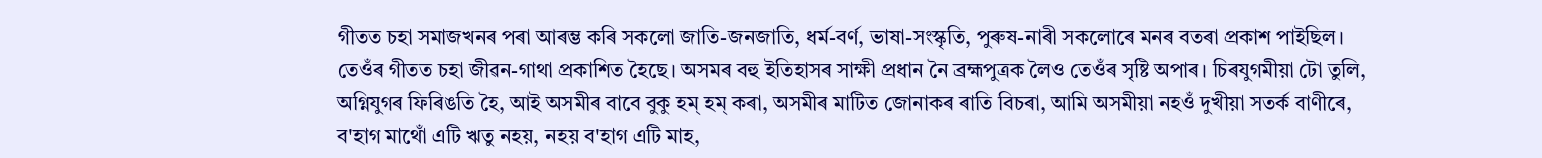গীতত চহা সমাজখনৰ পৰা আৰম্ভ কৰি সকলো জাতি-জনজাতি, ধর্ম-বর্ণ, ভাষা-সংস্কৃতি, পুৰুষ-নাৰী সকলোৰে মনৰ বতৰা প্ৰকাশ পাইছিল। তেওঁৰ গীতত চহা জীৱন-গাথা প্ৰকাশিত হৈছে। অসমৰ বহু ইতিহাসৰ সাক্ষী প্ৰধান নৈ ব্ৰহ্মপুত্ৰক লৈও তেওঁৰ সৃষ্টি অপাৰ। চিৰযুগমীয়া টো তুলি, অগ্নিযুগৰ ফিৰিঙতি হৈ, আই অসমীৰ বাবে বুকু হম্ হম্ কৰা, অসমীৰ মাটিত জোনাকৰ ৰাতি বিচৰা, আমি অসমীয়া নহওঁ দুখীয়া সতর্ক বাণীৰে, ব'হাগ মাথোঁ এটি ঋতু নহয়, নহয় ব'হাগ এটি মাহ,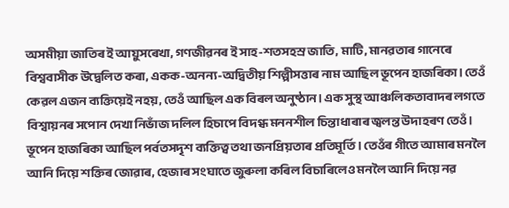অসমীয়া জাতিৰ ই আয়ুসৰেখা, গণজীৱনৰ ই সাহ-শতসহস্র জাতি, মাটি, মানৱতাৰ গানেৰে বিশ্ববাসীক উদ্বেলিত কৰা, একক-অনন্য-অদ্বিতীয় শিল্পীসত্তাৰ নাম আছিল ভূপেন হাজৰিকা। তেওঁ কেৱল এজন ব্যক্তিয়েই নহয়, তেওঁ আছিল এক বিৰল অনুষ্ঠান। এক সুস্থ আঞ্চলিকতাবাদৰ লগতে বিশ্বায়নৰ সপোন দেখা নিভাঁজ দলিল হিচাপে বিদগ্ধ মননশীল চিন্তাধাৰাৰ জ্বলন্ত উদাহৰণ তেওঁ। ভূপেন হাজৰিকা আছিল পর্বতসদৃশ ব্যক্তিত্ব তথা জনপ্রিয়তাৰ প্ৰতিমূর্তি । তেওঁৰ গীতে আমাৰ মনলৈ আনি দিয়ে শক্তিৰ জোৱাৰ, হেজাৰ সংঘাতে জুৰুলা কৰিল বিচাৰিলেও মনলৈ আনি দিয়ে নৱ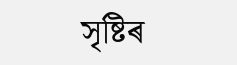সৃষ্টিৰ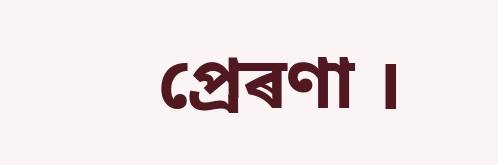প্ৰেৰণা ।